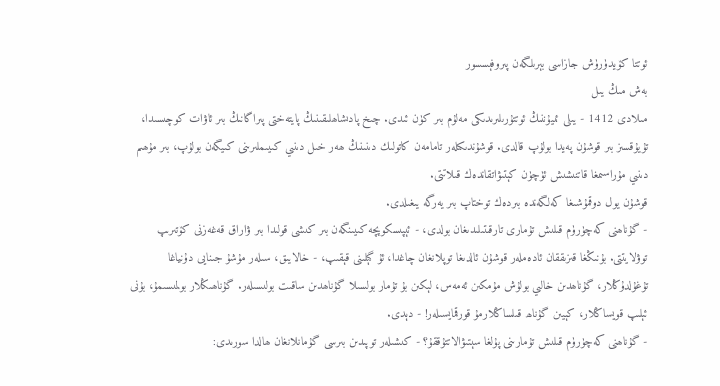ئوتتا كۆيدۈرۈش جازاسى بېرىلگەن پىروفېسسور
بەش مىڭ يىل
مىلادى 1412 - يىلى ئىيۇننىڭ ئوتتۇرىلىرىدىكى مەلۇم بىر كۈن ئىدى. چىخ پادىشاھلىقىنىڭ پايتەختى پىراگانىڭ بىر ئاۋات كوچىسىدا، تۇيۇقسىز بىر قوشۇن پەيدا بولۇپ قالدى. قوشۇندىكىلەر تامامەن كاتولىك دىنىنىڭ ھەر خىل دىنىي كىيىملىرىنى كىيگەن بولۇپ، بىر مۇھىم دىنىي مۇراسىمغا قاتنىشىش ئۈچۈن كېتىۋاتقاندەك قىلاتتى.
قوشۇن يول دوقمۇشىغا كەلگەندە بىردەك توختاپ بىر يەرگە يىغىلدى.
- گۇناھنى كەچۈرۈم قىلىش تۇمارى تارقىتىلىدىغان بولدى، - ئېپىسكوپچە كىيىنگەن بىر كىشى قولىدا بىر ۋاراق قەغەزنى كۆتىرىپ توۋلايتتى. بۇنىڭغا قىزىققان ئادەملەر قوشۇن ئالدىغا توپلانغان چاغدا، ئۇ گېلىنى قېقىپ، - خالايىق، سىلەر مۇشۇ جىنايى دۇنياغا تۇغۇلدۇڭلار، گۇناھدىن خالىي بولۇش مۇمكىن ئەمەس، لېكىن بۇ تۇمار بولسىلا گۇناھدىن ساقىت بولىسىلەر. گۇناھىڭلار بولمىسىمۇ، بۇنى ئېلىپ قويساڭلار، كېيىن گۇناھ قىلساڭلارمۇ قورقمايسىلەر! - دېدى.
- گۇناھنى كەچۈرۈم قىلىش تۇمارىنى پۇلغا سېتىۋالاتتۇققۇ؟ - كىشىلەر توپىدىن بىرسى گۇمانلانغان ھالدا سورىدى: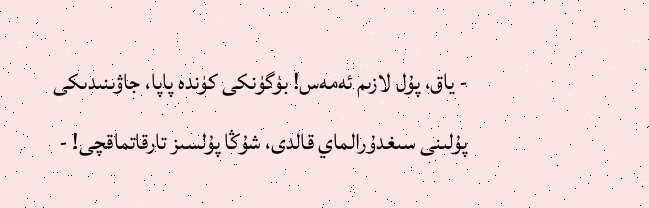- ياق، پۇل لازىم ئەمەس! بۈگۈنكى كۈندە پاپا، جاۋىنىدىكى پۇلىنى سىغدۇرالماي قالدى، شۇڭا پۇلسىز تارقاتماقچى! -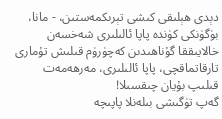دېدى ھېلىقى كىشى تېرىكمەستىن، - مانا، بۈگۈنكى كۈندە پاپا ئالىلىرى شەخسەن خالايىققا گۇناھىدىن كەچۈرۈم قىلىش تۇمارى تارقاتماقچى، پاپا ئالىلىرى، مەرھەمەت قىلىپ بۇيان چىقسىلا!
گەپ تۈگىشى بىلەنلا پاپىچە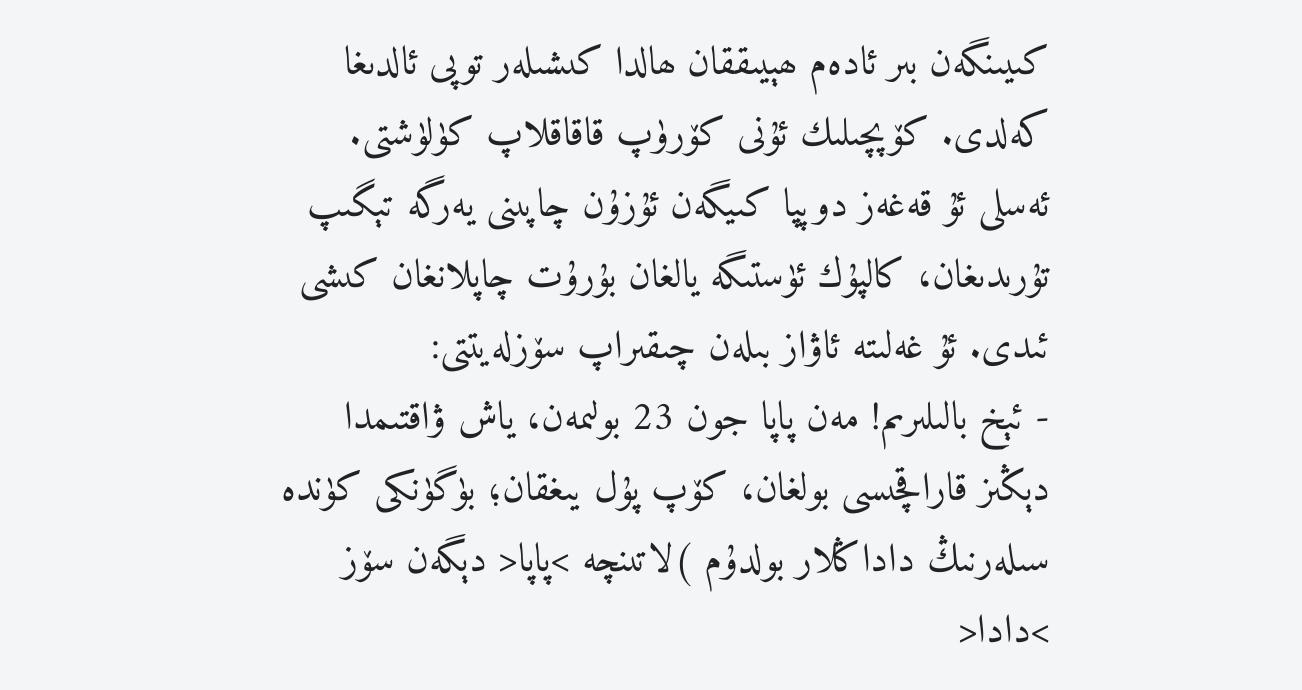كىيىنگەن بىر ئادەم ھېيىققان ھالدا كىشىلەر توپى ئالدىغا كەلدى. كۆپچىلىك ئۇنى كۆرۈپ قاقاقلاپ كۈلۈشتى. ئەسلى ئۇ قەغەز دوپپا كىيگەن ئۇزۇن چاپىنى يەرگە تېگىپ تۇرىدىغان، كالپۇك ئۈستىگە يالغان بۇرۇت چاپلانغان كىشى ئىدى. ئۇ غەلىتە ئاۋاز بىلەن چىقىراپ سۆزلەيتتى:
- ئېخ بالىلىرىم! مەن پاپا جون 23 بولىمەن، ياش ۋاقتىمدا دېڭىز قاراقچىسى بولغان، كۆپ پۇل يىغقان؛ بۈگۈنكى كۈندە سىلەرنىڭ داداڭلار بولدۇم )لاتىنچە >پاپا< دېگەن سۆز >دادا<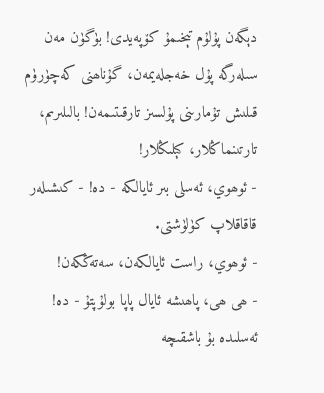دېگەن پۇلۇم تېخىمۇ كۆپەيدى! بۈگۈن مەن سىلەرگە پۇل خەجلەيمەن، گۇناھنى كەچۈرۈم قىلىش تۇمارىنى پۇلسىز تارقىتىمەن! بالىلىرىم، تارتىنماڭلار، كېلىڭلار!
- ئوھوي، ئەسلى بىر ئايالكە - دە! - كىشىلەر قاقاقلاپ كۈلۈشتى.
- ئوھوي، راست ئايالكەن، سەتەڭكەن!
- ھى ھى، پاھىشە ئايال پاپا بولۇپتۇ - دە!
ئەسلىدە بۇ باشقىچە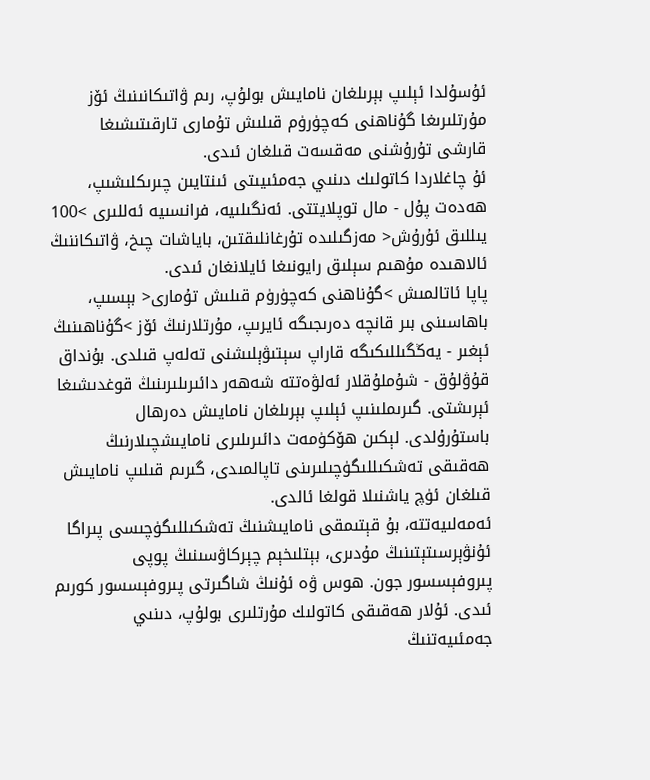ئۇسۇلدا ئېلىپ بېرىلغان نامايىش بولۇپ، رىم ۋاتىكانىنىڭ ئۆز مۇرتلىرىغا گۇناھنى كەچۈرۈم قىلىش تۇمارى تارقىتىشىغا قارشى تۇرۇشنى مەقسەت قىلغان ئىدى.
ئۇ چاغلاردا كاتولىك دىنىي جەمئىيىتى ئىنتايىن چىرىكلىشىپ، ھەدەت پۇل - مال توپلايتتى. ئەنگىلىيە، فرانسىيە ئەللىرى >100 يىللىق ئۇرۇش< مەزگىلىدە تۇرغانلىقتىن، باياشات چىخ، ۋاتىكاننىڭ ئالاھىدە مۇھىم سېلىق رايونىغا ئايلانغان ئىدى.
پاپا ئاتالمىش >گۇناھنى كەچۈرۈم قىلىش تۇمارى< بېسىپ، باھاسىنى بىر قانچە دەرىجىگە ئايرىپ، مۇرتلارنىڭ ئۆز >گۇناھىنىڭ ئېغىر - يەڭگىللىكىگە قاراپ سېتىۋېلىشنى تەلەپ قىلدى. بۇنداق قۇۋلۇق - شۇملۇقلار ئەلۋەتتە شەھەر دائىرىلىرىنىڭ قوغدىشىغا ئېرىشتى. گىرىملىنىپ ئېلىپ بېرىلغان نامايىش دەرھال باستۇرۇلدى. لېكىن ھۆكۈمەت دائىرىلىرى نامايىشچىلارنىڭ ھەقىقى تەشكىللىگۈچىلىرىنى تاپالمىدى، گىرىم قىلىپ نامايىش قىلغان ئۈچ ياشنىلا قولغا ئالدى.
ئەمەلىيەتتە، بۇ قېتىمقى نامايىشنىڭ تەشكىللىگۈچىسى پىراگا ئۇنۋېرسىتېتىنىڭ مۇدىرى، بېتلىخېم چېركاۋسىنىڭ پوپى پىروفېسسور جون. ھوس ۋە ئۇنىڭ شاگىرتى پىروفېسسور كورىم ئىدى. ئۇلار ھەقىقى كاتولىك مۇرتلىرى بولۇپ، دىنىي جەمئىيەتنىڭ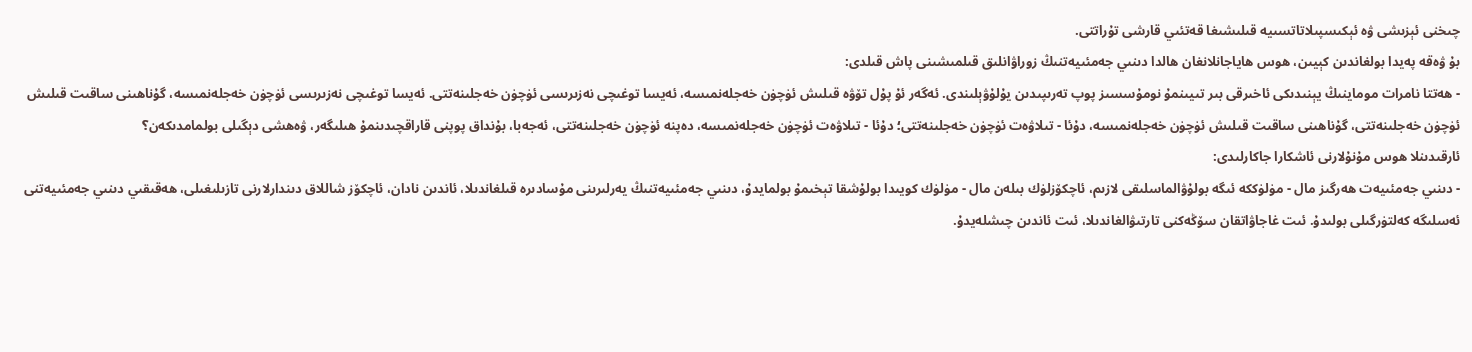چىخنى ئېزىشى ۋە ئېكىسپىلاتاتسىيە قىلىشىغا قەتئىي قارشى تۇراتتى.
بۇ ۋەقە پەيدا بولغاندىن كېيىن، ھوس ھاياجانلانغان ھالدا دىنىي جەمئىيەتنىڭ زوراۋانلىق قىلمىشىنى پاش قىلدى:
- ھەتتا نامرات موماينىڭ يېنىدىكى ئاخىرقى بىر تىيىنمۇ نومۇسسىز پوپ تەرىپىدىن يۇلۇۋېلىندى. ئەگەر ئۇ پۇل تۆۋە قىلىش ئۈچۈن خەجلەنمىسە، ئەيسا توغىچى نەزىرىسى ئۈچۈن خەجلىنەتتى. ئەيسا توغىچى نەزىرىسى ئۈچۈن خەجلەنمىسە، گۇناھىنى ساقىت قىلىش ئۈچۈن خەجلىنەتتى، گۇناھىنى ساقىت قىلىش ئۈچۈن خەجلەنمىسە، دۇئا - تىلاۋەت ئۈچۈن خەجلىنەتتى؛ دۇئا - تىلاۋەت ئۈچۈن خەجلەنمىسە، دەپنە ئۈچۈن خەجلىنەتتى، ئەجەبا، بۇنداق پوپنى قاراقچىدىنمۇ ھىلىگەر، ۋەھشى دېگىلى بولمامدىكەن؟
ئارقىدىنلا ھوس مۇنۇلارنى ئاشكارا جاكارلىدى:
- دىنىي جەمئىيەت ھەرگىز مال - مۈلۈككە ئىگە بولۇۋالماسلىقى لازىم، ئاچكۆزلۈك بىلەن مال - مۈلۈك كويىدا بولۇشقا تېخىمۇ بولمايدۇ، دىنىي جەمئىيەتنىڭ يەرلىرىنى مۇسادىرە قىلغاندىلا، ئاندىن نادان، ئاچكۆز شاللاق دىندارلارنى تازىلىغىلى، ھەقىقىي دىنىي جەمئىيەتنى ئەسلىگە كەلتۈرگىلى بولىدۇ. ئىت غاجاۋاتقان سۆڭەكنى تارتىۋالغاندىلا، ئىت ئاندىن چىشلەيدۇ.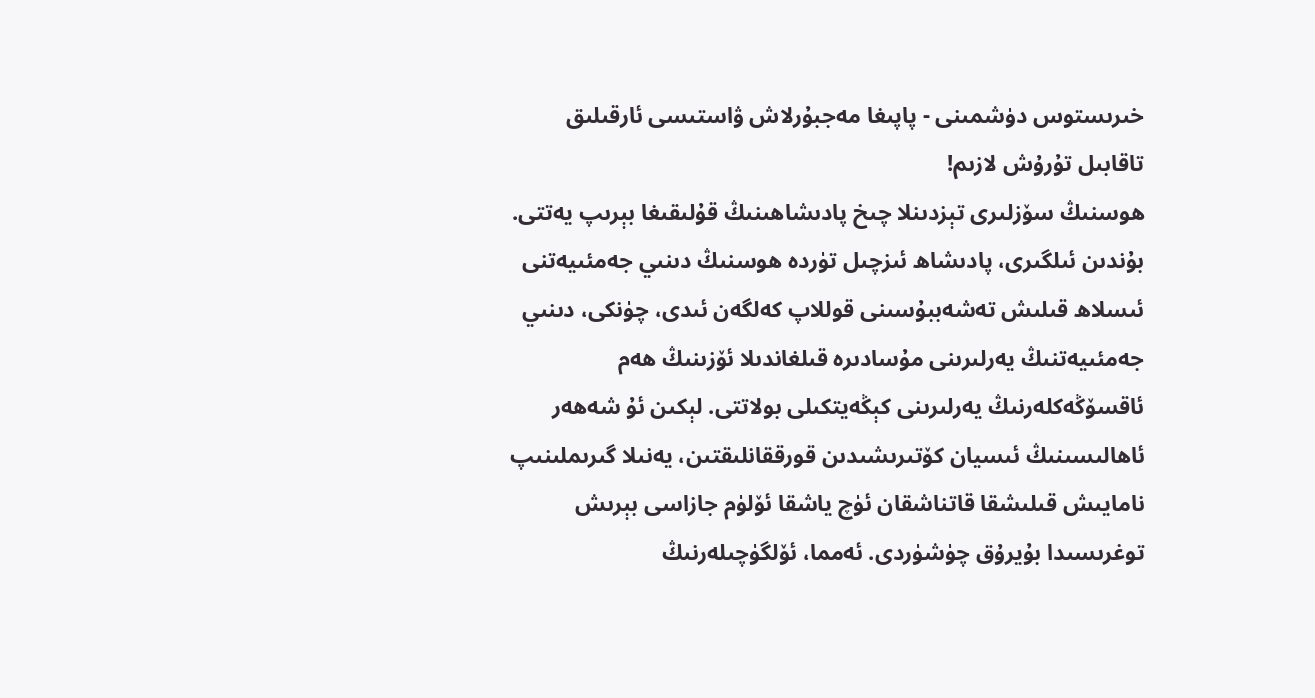خىرىستوس دۈشمىنى - پاپىغا مەجبۇرلاش ۋاستىسى ئارقىلىق تاقابىل تۇرۇش لازىم!
ھوسنىڭ سۆزلىرى تېزدىنلا چىخ پادىشاھىنىڭ قۇلىقىغا بېرىپ يەتتى. بۇندىن ئىلگىرى، پادىشاھ ئىزچىل تۈردە ھوسنىڭ دىنىي جەمئىيەتنى ئىسلاھ قىلىش تەشەببۇسىنى قوللاپ كەلگەن ئىدى، چۈنكى، دىنىي جەمئىيەتنىڭ يەرلىرىنى مۇسادىرە قىلغاندىلا ئۆزىنىڭ ھەم ئاقسۆڭەكلەرنىڭ يەرلىرىنى كېڭەيتكىلى بولاتتى. لېكىن ئۇ شەھەر ئاھالىسىنىڭ ئىسيان كۆتىرىشىدىن قورققانلىقتىن، يەنىلا گىرىملىنىپ نامايىش قىلىشقا قاتناشقان ئۈچ ياشقا ئۆلۈم جازاسى بېرىش توغرىسىدا بۇيرۇق چۈشۈردى. ئەمما، ئۆلگۈچىلەرنىڭ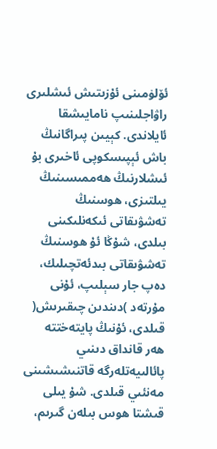ئۆلۈمىنى ئۇزىتىش ئىشلىرى راۋاجلىنىپ نامايىشقا ئايلاندى. كېيىن پىراگانىڭ باش ئېپىسكوپى ئاخىرى بۇ ئىشلارنىڭ ھەممىسىنىڭ يىلتىزى، ھوسنىڭ تەشۋىقاتى ئىكەنلىكىنى بىلدى، شۇڭا ئۇ ھوسنىڭ تەشۋىقاتى بىدئەتچىلىك، دەپ جار سېلىپ، ئۇنى مۇرتەد )دىندىن چىقىرىش( قىلدى، ئۇنىڭ پايتەختتە ھەر قانداق دىنىي پائالىيەتلەرگە قاتنىشىشىنى مەنئىي قىلدى. شۇ يىلى قىشتا ھوس بىلەن گىرىم،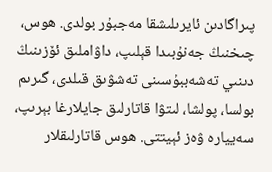پىراگادىن ئايرىلىشقا مەجبۇر بولدى. ھوس، چىخنىڭ جەنۇبىدا قېلىپ، داۋاملىق ئۆزىنىڭ دىنىي تەشەببۇسىنى تەشۋىق قىلدى، گىرىم بولسا، پولشا، لىتۋا قاتارلىق جايلارغا بېرىپ، سەييارە ۋەز ئېيتتى. ھوس قاتارلىقلار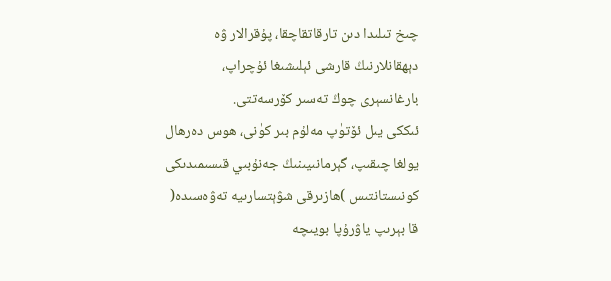چىخ تىلىدا دىن تارقاتقاچقا، پۇقرالار ۋە دېھقانلارنىڭ قارشى ئېلىشىغا ئۇچراپ، بارغانسېرى چوڭ تەسىر كۆرسەتتى.
ئىككى يىل ئۆتۈپ مەلۇم بىر كۈنى، ھوس دەرھال يولغا چىقىپ، گېرمانىيىنىڭ جەنۇبىي قىسىمىدىكى كونىستانتىس )ھازىرقى شۋېتسارىيە تەۋەسىدە( قا بېرىپ ياۋرۇپا بويىچە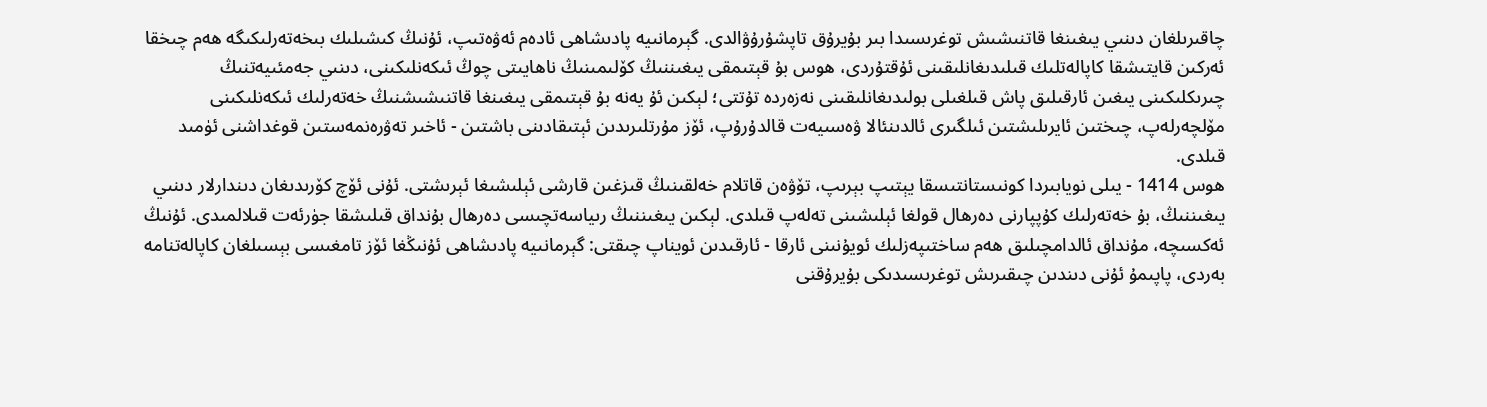چاقىرىلغان دىنىي يىغىنغا قاتنىشىش توغرىسىدا بىر بۇيرۇق تاپشۇرۇۋالدى. گېرمانىيە پادىشاھى ئادەم ئەۋەتىپ، ئۇنىڭ كىشىلىك بىخەتەرلىكىگە ھەم چىخقا ئەركىن قايتىشقا كاپالەتلىك قىلىدىغانلىقىنى ئۇقتۇردى، ھوس بۇ قېتىمقى يىغىننىڭ كۆلىمىنىڭ ناھايىتى چوڭ ئىكەنلىكىنى، دىنىي جەمئىيەتنىڭ چىرىكلىكىنى يىغىن ئارقىلىق پاش قىلغىلى بولىدىغانلىقىنى نەزەردە تۇتتى؛ لېكىن ئۇ يەنە بۇ قېتىمقى يىغىنغا قاتنىشىشنىڭ خەتەرلىك ئىكەنلىكىنى مۆلچەرلەپ، چىختىن ئايرىلىشتىن ئىلگىرى ئالدىنئالا ۋەسىيەت قالدۇرۇپ، ئۆز مۇرتلىرىدىن ئېتىقادىنى باشتىن - ئاخىر تەۋرەنمەستىن قوغداشنى ئۈمىد قىلدى.
ھوس 1414 - يىلى نويابىردا كونىستانتىسقا يېتىپ بېرىپ، تۆۋەن قاتلام خەلقىنىڭ قىزغىن قارشى ئېلىشىغا ئېرىشتى. ئۇنى ئۆچ كۆرىدىغان دىندارلار دىنىي يىغىننىڭ، بۇ خەتەرلىك كۇپپارنى دەرھال قولغا ئېلىشىنى تەلەپ قىلدى. لېكىن يىغىننىڭ رىياسەتچىسى دەرھال بۇنداق قىلىشقا جۈرئەت قىلالمىدى. ئۇنىڭ ئەكسىچە، مۇنداق ئالدامچىلىق ھەم ساختىپەزلىك ئويۇنىنى ئارقا - ئارقىدىن ئويناپ چىقتى: گېرمانىيە پادىشاھى ئۇنىڭغا ئۆز تامغىسى بېسىلغان كاپالەتنامە بەردى، پاپىمۇ ئۇنى دىندىن چىقىرىش توغرىسىدىكى بۇيرۇقنى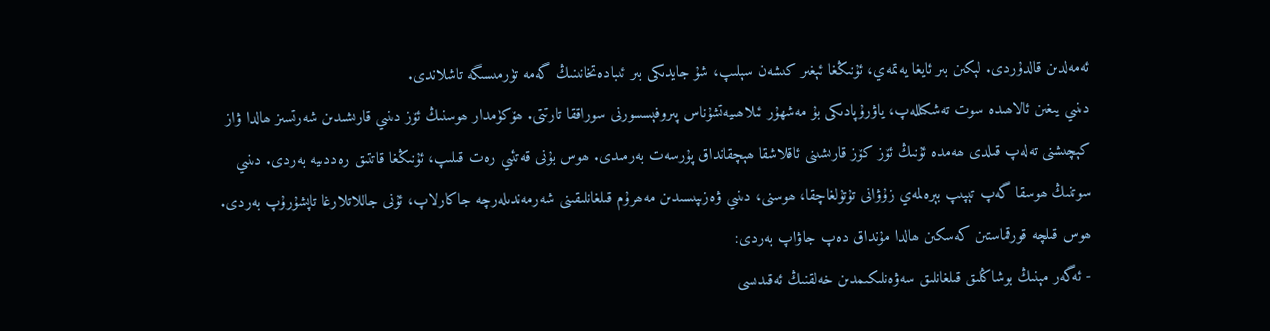ئەمەلدىن قالدۇردى. لېكىن بىر ئايغا يەتمەي، ئۇنىڭغا ئېغىر كىشەن سېلىپ، شۇ جايدىكى بىر ئىبادەتخانىنىڭ گەمە تۈرمىسىگە تاشلاندى.
دىنىي يىغىن ئالاھىدە سوت تەشكىللەپ، ياۋرۇپادىكى بۇ مەشھۇر ئىلاھىيەتشۇناس پىروفېسسورنى سوراققا تارتتى. ھۆكۈمدار ھوسنىڭ ئۆز دىنىي قارىشىدىن شەرتسىز ھالدا ۋاز كېچىشنى تەلەپ قىلدى ھەمدە ئۇنىڭ ئۆز كۆز قارىشىنى ئاقلاشقا ھېچقانداق پۇرسەت بەرمىدى. ھوس بۇنى قەتئىي رەت قىلىپ، ئۇنىڭغا قاتتىق رەددىيە بەردى. دىنىي سوتنىڭ ھوسقا گەپ تېپىپ بېرەلمەي زۇۋانى تۇتۇلغاچقا، ھوسنى، دىنىي ۋەزىپىسىدىن مەھرۇم قىلغانلىقىنى شەرمەندىلەرچە جاكارلاپ، ئۇنى جاللاتلارغا تاپشۇرۇپ بەردى. ھوس قىلچە قورقماستىن كەسكىن ھالدا مۇنداق دەپ جاۋاپ بەردى:
- ئەگەر مېنىڭ بوشاڭلىق قىلغانلىق سەۋەنلىكىمدىن خەلقنىڭ ئەقىدىسى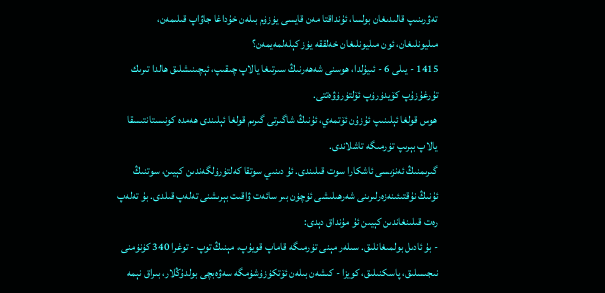تەۋرىنىپ قالىدىغان بولسا، ئۇنداقتا مەن قايسى يۈزۈم بىلەن خۇداغا جاۋاپ قىلىمەن، مىليونلىغان، ئون مىليونلىغان خەلققە يۈز كېلەلمەيمەن؟
1415 - يىلى 6 - ئىيۇلدا، ھوسنى شەھەرنىڭ سىرتىغا يالاپ چىقىپ، ئېچىنىشلىق ھالدا تىرىك تۇرغۇزۇپ كۆيدۈرۈپ ئۆلتۈرۈۋەتتى.
ھوس قولغا ئېلىنىپ ئۇزۇن ئۆتمەي، ئۇنىڭ شاگىرتى گىرىم قولغا ئېلىندى ھەمدە كونىستانتىسقا يالاپ بېرىپ تۈرمىگە تاشلاندى.
گىرىمنىڭ ئەنزىسى ئاشكارا سوت قىلىندى. ئۇ دىنىي سوتقا كەلتۈرۈلگەندىن كېيىن، سوتنىڭ ئۇنىڭ نۇقتىئىنەزەرلىرىنى شەرھىلىشى ئۈچۈن بىر سائەت ۋاقىت بېرىشنى تەلەپ قىلدى. بۇ تەلەپ رەت قىلىنغاندىن كېيىن ئۇ مۇنداق دېدى:
- بۇ ئادىل بولمىغانلىق. سىلەر مېنى تۈرمىگە قاماپ قويۇپ، مېنىڭ توپ - توغرا 340 كۈنۈمنى نىجىسلىق، پاسكنىلىق، كويزا - كىشەن بىلەن ئۆتكۈزۈشۈمگە سەۋەبچى بولدۇڭلار، بىراق نېمە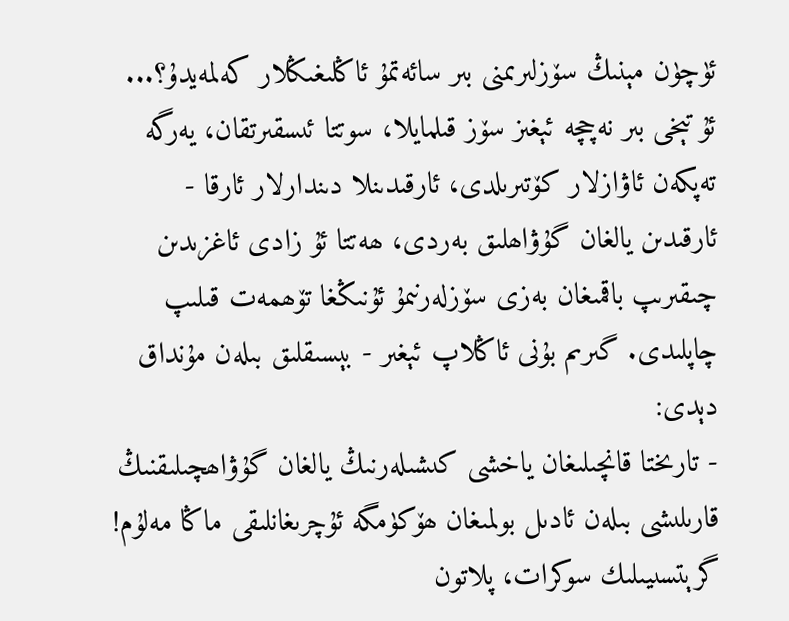ئۈچۈن مېنىڭ سۆزلىرىمنى بىر سائەتمۇ ئاڭلىغىڭلار كەلمەيدۇ؟...
ئۇ تېخى بىر نەچچە ئېغىز سۆز قىلمايلا، سوتتا ئىسقىرتقان، يەرگە تەپكەن ئاۋازلار كۆتىرىلدى، ئارقىدىنلا دىندارلار ئارقا - ئارقىدىن يالغان گۇۋاھلىق بەردى، ھەتتا ئۇ زادى ئاغزىدىن چىقىرىپ باقمىغان بەزى سۆزلەرنىمۇ ئۇنىڭغا تۆھمەت قىلىپ چاپلىدى. گىرىم بۇنى ئاڭلاپ ئېغىر - بېسىقلىق بىلەن مۇنداق دېدى:
- تارىختا قانچىلىغان ياخشى كىشىلەرنىڭ يالغان گۇۋاھچىلىقنىڭ قارىلىشى بىلەن ئادىل بولمىغان ھۆكۈمگە ئۇچرىغانلىقى ماڭا مەلۇم! گرېتسىيىلىك سوكرات، پلاتون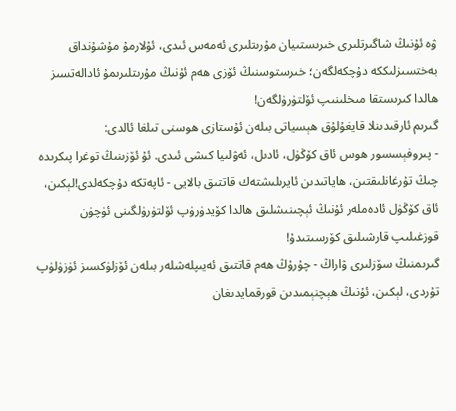ۋە ئۇنىڭ شاگىرتلىرى خىرىستىيان مۇرىتلىرى ئەمەس ئىدى، ئۇلارمۇ مۇشۇنداق بەختسىزلىككە دۇچكەلگەن؛ خىرستوسنىڭ ئۆزى ھەم ئۇنىڭ مۇرىتلىرىمۇ ئادالەتسىز ھالدا كىرىستقا مىخلىنىپ ئۆلتۈرۈلگەن!
گىرىم ئارقىدىنلا قايغۇلۇق ھېسياتى بىلەن ئۇستازى ھوسنى تىلغا ئالدى:
- پىروفېسسور ھوس ئاق كۆڭۈل، ئادىل، ئەۋلىيا كىشى ئىدى. ئۇ ئۆزىنىڭ توغرا پىكرىدە چىڭ تۇرغانلىقتىن، ھاياتىدىن ئايرىلىشتەك قاتتىق بالايى - ئاپەتكە دۇچكەلدى!لېكىن، ئاق كۆڭۈل ئادەملەر ئۇنىڭ ئېچىنىشلىق ھالدا كۆيدۈرۈپ ئۆلتۈرۈلگىنى ئۈچۈن قوزغىلىپ قارشىلىق كۆرسىتىدۇ!
گىرىمنىڭ سۆزلىرى ۋاراڭ - چۇرۇڭ ھەم قاتتىق ئەيىپلەشلەر بىلەن ئۆزلۈكسىز ئۈزۈلۈپ تۇردى، لېكىن، ئۇنىڭ ھېچنېمىدىن قورقمايدىغان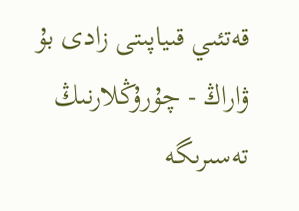قەتئىي قىياپىتى زادى بۇ ۋاراڭ - چۇرۇڭلارنىڭ تەسىرىگە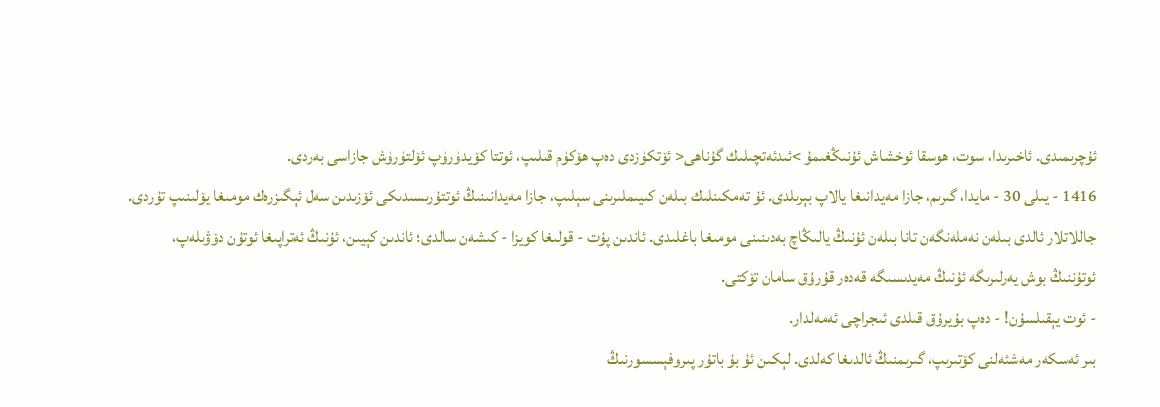ئۇچرىمىدى. ئاخىرىدا، سوت، ھوسقا ئوخشاش ئۇنىڭغىمۇ >ئىدئەتچىلىك گۇناھى< ئۆتكۈزدى دەپ ھۆكۈم قىلىپ، ئوتتا كۆيدۈرۈپ ئۆلتۈرۈش جازاسى بەردى.
1416 - يىلى 30 - مايدا، گىرىم، جازا مەيدانىغا يالاپ بېرىلدى. ئۇ تەمكىنلىك بىلەن كىيىملىرىنى سېلىپ، جازا مەيدانىنىڭ ئوتتۇرىسىدىكى ئۆزىدىن سەل ئېگىزرەك مومىغا يۆلىنىپ تۇردى.
جاللاتلار ئالدى بىلەن نەملەنگەن تانا بىلەن ئۇنىڭ يالىڭاچ بەدىنىنى مومىغا باغلىدى. ئاندىن پۇت - قولىغا كويزا - كىشەن سالدى؛ ئاندىن كېيىن، ئۇنىڭ ئەتراپىغا ئوتۇن دۆۋىلەپ، ئوتۇننىڭ بوش يەرلىرىگە ئۇنىڭ مەيدىسىگە قەدەر قۇرۇق سامان تۆكتى.
- ئوت يېقىلسۇن! - دەپ بۇيرۇق قىلدى ئىجراچى ئەمەلدار.
بىر ئەسكەر مەشئەلنى كۆتىرىپ، گىرىمنىڭ ئالدىغا كەلدى. لېكىن ئۇ بۇ باتۇر پىروفېسسورنىڭ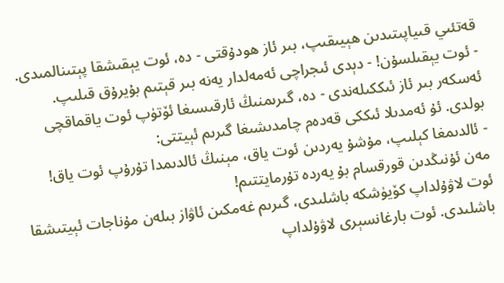قەتئىي قىياپىتىدىن ھېيىقىپ، بىر ئاز ھودۇقتى - دە، ئوت يېقىشقا پېتىنالمىدى.
- ئوت يېقىلسۇن! - دېدى ئىجراچى ئەمەلدار يەنە بىر قېتىم بۇيرۇق قىلىپ.
ئەسكەر بىر ئاز ئىككىلەندى - دە، گىرىمنىڭ ئارقىسىغا ئۆتۈپ ئوت ياقماقچى بولدى. ئۇ ئەمدىلا ئىككى قەدەم چامدىشىغا گىرىم ئېيتتى:
- ئالدىمغا كېلىپ، مۇشۇ يەردىن ئوت ياق، مېنىڭ ئالدىمدا تۇرۇپ ئوت ياق! مەن ئۇنىڭدىن قورقسام بۇ يەردە تۇرمايتتىم!
ئوت لاۋۇلداپ كۆيۈشكە باشلىدى، گىرىم غەمكىن ئاۋاز بىلەن مۇناجات ئېيتىشقا باشلىدى. ئوت بارغانسېرى لاۋۇلداپ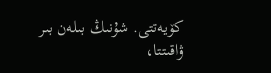كۆيەتتى. شۇنىڭ بىلەن بىر ۋاقىتتا،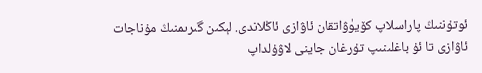ئوتۇننىڭ پاراسلاپ كۆيۈۋاتقان ئاۋازى ئاڭلاندى. لېكىن گىرىمنىڭ مۇناجات ئاۋازى تا ئۇ باغلىنىپ تۇرغان جاينى لاۋۇلداپ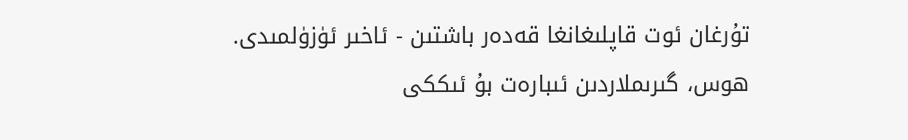تۇرغان ئوت قاپلىغانغا قەدەر باشتىن - ئاخىر ئۈزۈلمىدى.
ھوس، گىرىملاردىن ئىبارەت بۇ ئىككى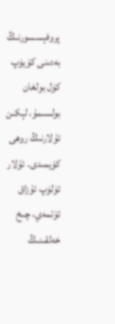پروفېسسورنىڭ بەدىنى كۆيۈپ كۈل بولغان بولسىمۇ، لېكىن ئۇلارنىڭ روھى كۆيمىدى. ئۇلار ئۆلۈپ ئۇزاق ئۆتمەي، چىخ خەلقىنىڭ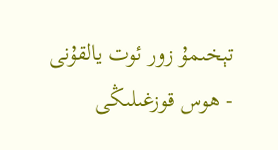تېخىمۇ زور ئوت يالقۇنى - ھوس قوزغىلىڭى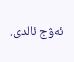ئەۋج ئالدى.